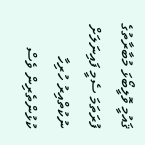ޤައުމީ ވޮލީބޯޅަ މުބާރާތުގެ ފުރަތަމަ ސެމީ ފައިނަލަށް ނުކުތްއިރު ހުރިހާ ކުޅުންތެރިން ވެސް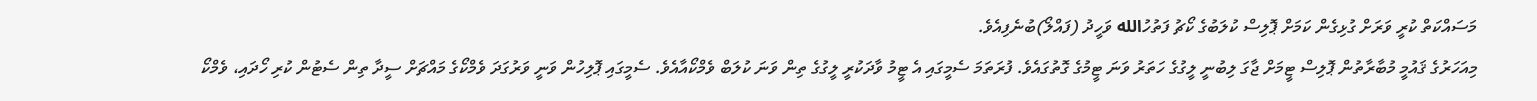މަސައްކަތް ކުރީ ވަރަށް ގުޅިގެން ކަމަށް ޕޮލިސް ކުލަބުގެ ކޯޗު ފަތުހުالله ވަހީދު (ފައްލޯ)ބުނެފިއެވެ.
މިއަހަރުގެ ޤައުމީ މުބާރާތުން ޕޮލިސް ޓީމަށް ޖާގަ ލިބުނީ ލީގުގެ ހަތަރު ވަނަ ޓީމުގެ ގޮތުގައެވެ. ފުރަތަމަ ސެމީގައި އެ ޓީމު ވާދަކުރީ ލީގުގެ ތިން ވަނަ ކުލަބް ވެމްކޯއާއެވެ. ސެމީގައި ޕޮލިހުން ވަނީ ވަރުގަދަ ވެމްކޯގެ މައްޗަށް ސީދާ ތިން ސެޓުން ކުރި ހޯދައި، ވެމްކޯ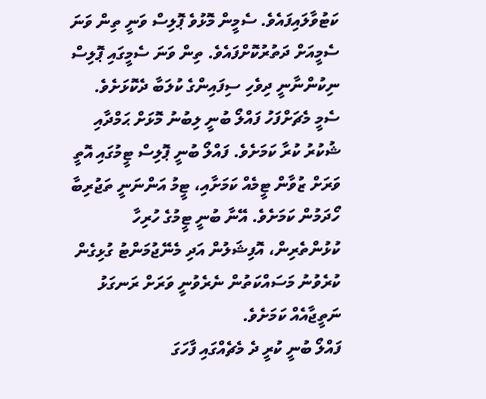ކަޓުވާލައިފައެވެ. ސެމީން މޮޅުވެ ޕޮލިސް ވަނީ ތިން ވަނަ ސެމީއަށް ދަތުރުކޮށްފައެވެ. ތިން ވަނަ ސެމީގައި ޕޮލިސް ނިކުންނާނީ ދިވެހި ސިފައިންގެ ކުލަބާ ދެކޮޅަށެވެ.
ސެމީ މެޗަށްފަހު ފައްލޯ ބުނީ ލިބުނު މޮޅަށް ޙަމްދާއި ޝުކުރު ކުރާ ކަމަށެވެ. ފައްލޯ ބުނީ ޕޮލިސް ޓީމުގައި އޮތީ ވަރަށް ޒުވާން ޓީމެއް ކަމަށާއި، ޓީމު އަންނަނީ ތަޖުރިބާ ހޯދަމުން ކަމަށެވެ. އޭނާ ބުނީ ޓީމުގެ ހުރިހާ ކުޅުންތެރިން، އޮފިޝަލުން އަދި މެނޭޖުމަންޓު ގުޅިގެން ކުރެވުނު މަސައްކަތުން ނެރެވުނީ ވަރަށް ރަނގަޅު ނަތީޖާއެއް ކަމަށެވެ.
ފައްލޯ ބުނީ ކުރީ ދެ މެޗެއްގައި ފާހަގަ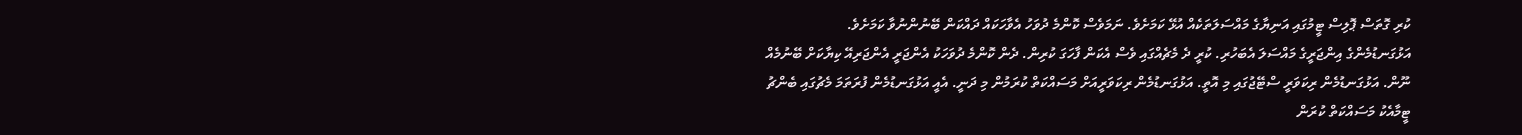ކުރި ގޮތަސް ޕޮލިސް ޓީމުގައި އަނިޔާގެ މައްސަލަތަކެއް އުޅޭ ކަމަށެވެ. ނަމަވެސް ކޮންމެ ދުވަހު އެވާހަކައް ދައްކަން ބޭނުންނުވާ ކަމަށެވެ.
އަޅުގަނޑުމެންގެ އިންޖަރީގެ މައްސަލަ އެބަހުރި. ކުރީ ދެ މެޗެއްގައި ވެސް އެކަން ފާހަގަ ކުރިން. ދެން ކޮންމެ ދުވަހަކު އެންޖަރީ އެންޖަރިއޭ ކިޔާކަށް ބޭނުމެއް ނޫން. އަޅުގަނޑުމެން ރިކަވަރީ ސްޓޭޖުގައި މި އޮތީ. އަޅުގަނޑުމެން ރިކަވަރީއަށް މަސައްކަތް ކުރަމުން މި ދަނީ. އެއީ އަޅުގަނޑުމެން ފުރަތަމަ މެޗުގައި ބެންޗު ޓީމާއެކު މަސައްކަތް ކުރަން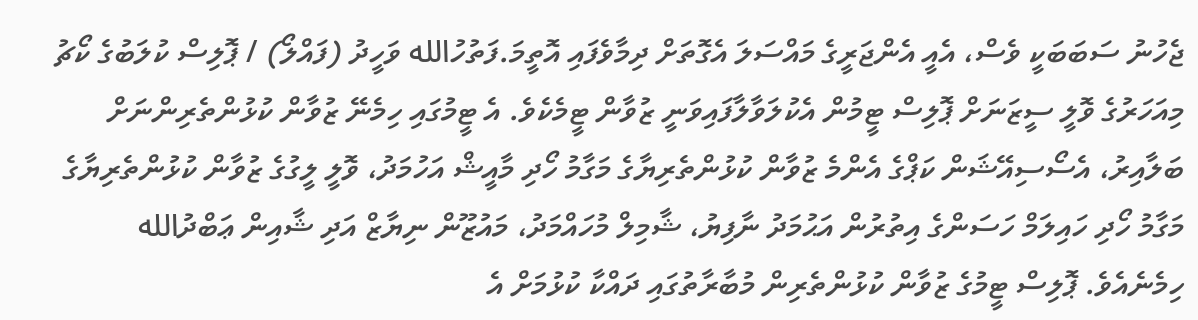ޖެހުނު ސަބަބަކީ ވެސް، އެއީ އެންޖަރީގެ މައްސަލަ އެގޮތަށް ދިމާވެފައި އޮތީމަ.ފަތުހުالله ވަހީދު (ފައްލޯ) / ޕޮލިސް ކުލަބުގެ ކޯޗު
މިއަހަރުގެ ވޮލީ ސީޒަނަށް ޕޮލިސް ޓީމުން އެކުލަވާލާފައިވަނީ ޒުވާން ޓީމެކެވެ. އެ ޓީމުގައި ހިމެނޭ ޒުވާން ކުޅުންތެރިންނަށް ބަލާއިރު، އެސޯސިއޭޝަން ކަޕްގެ އެންމެ ޒުވާން ކުޅުންތެރިޔާގެ މަގާމު ހޯދި މާއީޝް އަހުމަދު، ވޮލީ ލީގުގެ ޒުވާން ކުޅުންތެރިޔާގެ މަގާމު ހޯދި ހައިލަމް ހަސަންގެ އިތުރުން އަޙުމަދު ނާފިޔު، ޝާމިލް މުހައްމަދު، މައުޒޫން ނިޔާޒް އަދި ޝާއިން ޢަބްދުالله ހިމެނެއެވެ. ޕޮލިސް ޓީމުގެ ޒުވާން ކުޅުންތެރިން މުބާރާތުގައި ދައްކާ ކުޅުމަށް އެ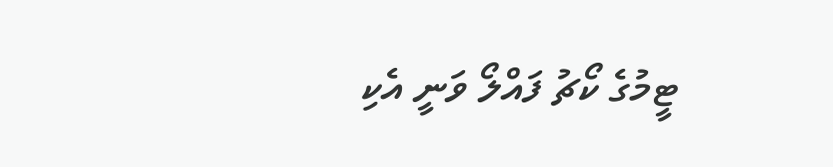ޓީމުގެ ކޯޗު ފައްލޯ ވަނީ އެކި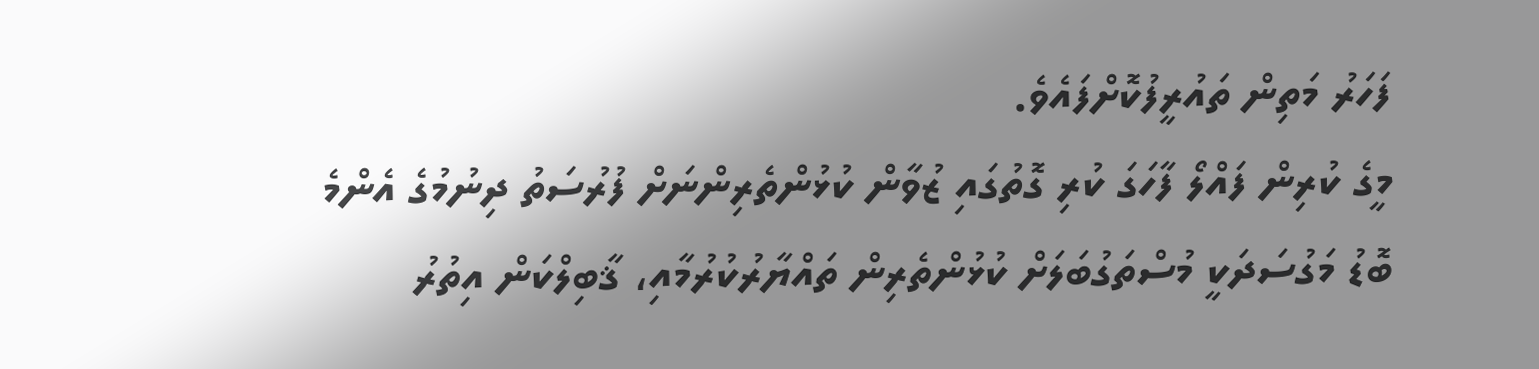ފަހަރު މަތިން ތައުރީފުކޮށްފައެވެ.
މީގެ ކުރިން ފައްލޯ ފާހަގަ ކުރި ގޮތުގައި ޒުވާން ކުޅުންތެރިންނަށް ފުރުސަތު ދިނުމުގެ އެންމެ ބޮޑު މަގުސަދަކީ މުސްތަގުބަލަށް ކުޅުންތެރިން ތައްޔާރުކުރުމާއި، ޤާބިލްކަން އިތުރު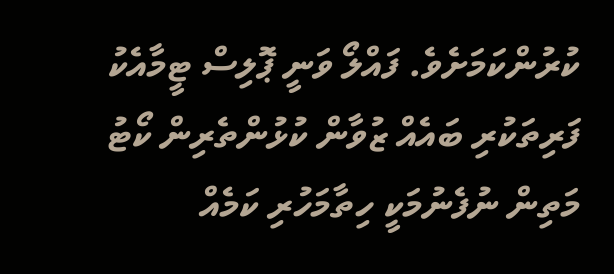ކުރުންކަމަށެވެ. ފައްލޯ ވަނީ ޕޮލިސް ޓީމާއެކު ފަރިތަކުރި ބައެއް ޒުވާން ކުޅުންތެރިން ކޯޓު މަތިން ނުފެނުމަކީ ހިތާމަހުރި ކަމެއް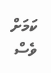ކަމަށް ވެސް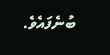ބުނެފައެވެ.